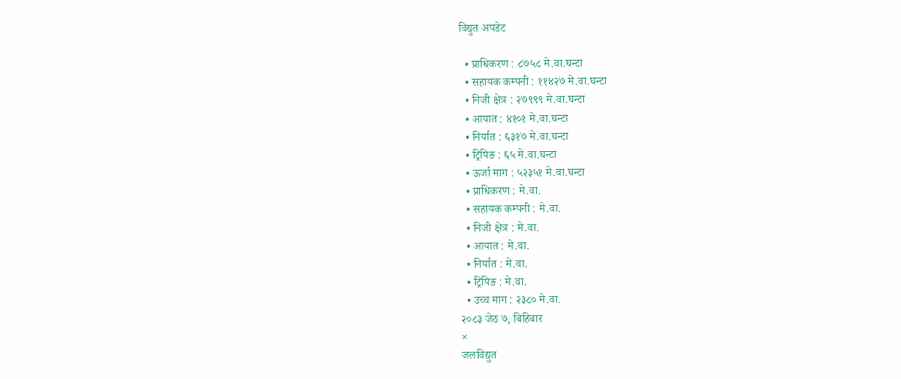विद्युत अपडेट

  • प्राधिकरण : ८७५८ मे.वा.घन्टा
  • सहायक कम्पनी : ११४२७ मे.वा.घन्टा
  • निजी क्षेत्र : २७९९९ मे.वा.घन्टा
  • आयात : ४१०१ मे.वा.घन्टा
  • निर्यात : ६३१७ मे.वा.घन्टा
  • ट्रिपिङ : ६५ मे.वा.घन्टा
  • ऊर्जा माग : ५२३५१ मे.वा.घन्टा
  • प्राधिकरण : मे.वा.
  • सहायक कम्पनी : मे.वा.
  • निजी क्षेत्र : मे.वा.
  • आयात : मे.वा.
  • निर्यात : मे.वा.
  • ट्रिपिङ : मे.वा.
  • उच्च माग : २३८० मे.वा.
२०८३ जेठ ७, बिहिबार
×
जलविद्युत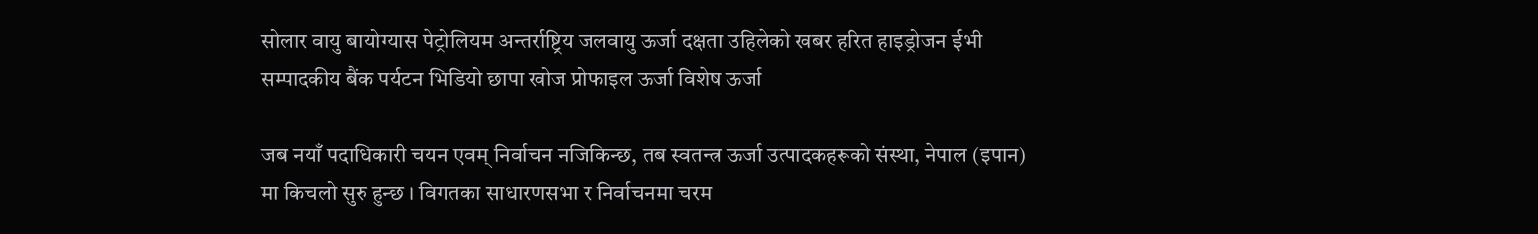सोलार वायु बायोग्यास पेट्रोलियम अन्तर्राष्ट्रिय जलवायु ऊर्जा दक्षता उहिलेको खबर हरित हाइड्रोजन ईभी सम्पादकीय बैंक पर्यटन भिडियो छापा खोज प्रोफाइल ऊर्जा विशेष ऊर्जा

जब नयाँ पदाधिकारी चयन एवम् निर्वाचन नजिकिन्छ, तब स्वतन्त्र ऊर्जा उत्पादकहरूको संस्था, नेपाल (इपान) मा किचलो सुरु हुन्छ । विगतका साधारणसभा र निर्वाचनमा चरम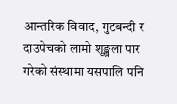आन्तरिक विवाद, गुटबन्दी र दाउपेचको लामो शृङ्खला पार गरेको संस्थामा यसपालि पनि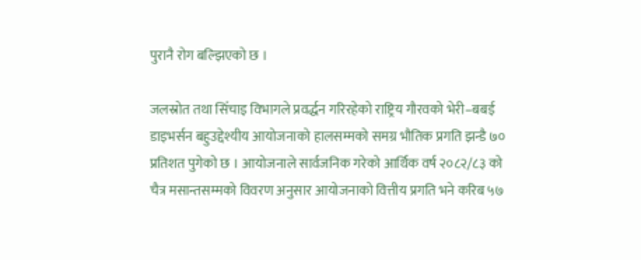पुरानै रोग बल्झिएको छ ।

जलस्रोत तथा सिँचाइ विभागले प्रवर्द्धन गरिरहेको राष्ट्रिय गौरवको भेरी–बबई डाइभर्सन बहुउद्देश्यीय आयोजनाको हालसम्मको समग्र भौतिक प्रगति झन्डै ७० प्रतिशत पुगेको छ । आयोजनाले सार्वजनिक गरेको आर्थिक वर्ष २०८२/८३ को चैत्र मसान्तसम्मको विवरण अनुसार आयोजनाको वित्तीय प्रगति भने करिब ५७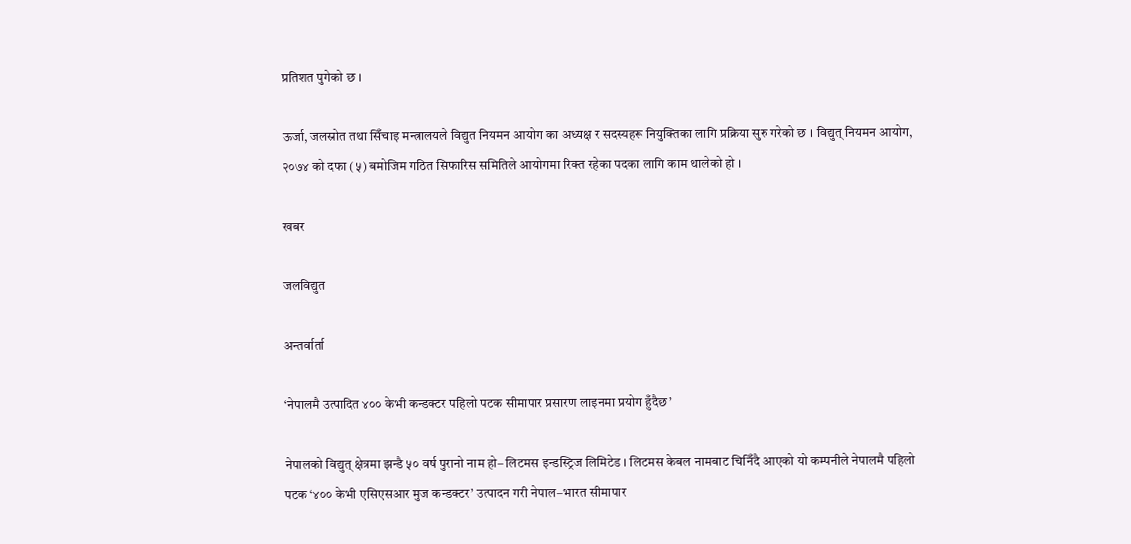प्रतिशत पुगेको छ ।

ऊर्जा, जलस्रोत तथा सिँचाइ मन्त्रालयले विद्युत नियमन आयोग का अध्यक्ष र सदस्यहरू नियुक्तिका लागि प्रक्रिया सुरु गरेको छ । विद्युत् नियमन आयोग, २०७४ को दफा (५) बमोजिम गठित सिफारिस समितिले आयोगमा रिक्त रहेका पदका लागि काम थालेको हो ।

खबर

जलविद्युत

अन्तर्वार्ता

‘नेपालमै उत्पादित ४०० केभी कन्डक्टर पहिलो पटक सीमापार प्रसारण लाइनमा प्रयोग हुँदैछ’

नेपालको विद्युत् क्षेत्रमा झन्डै ५० वर्ष पुरानो नाम हो– लिटमस इन्डस्ट्रिज लिमिटेड । लिटमस केबल नामबाट चिनिँदै आएको यो कम्पनीले नेपालमै पहिलो पटक ‘४०० केभी एसिएसआर मुज कन्डक्टर’ उत्पादन गरी नेपाल–भारत सीमापार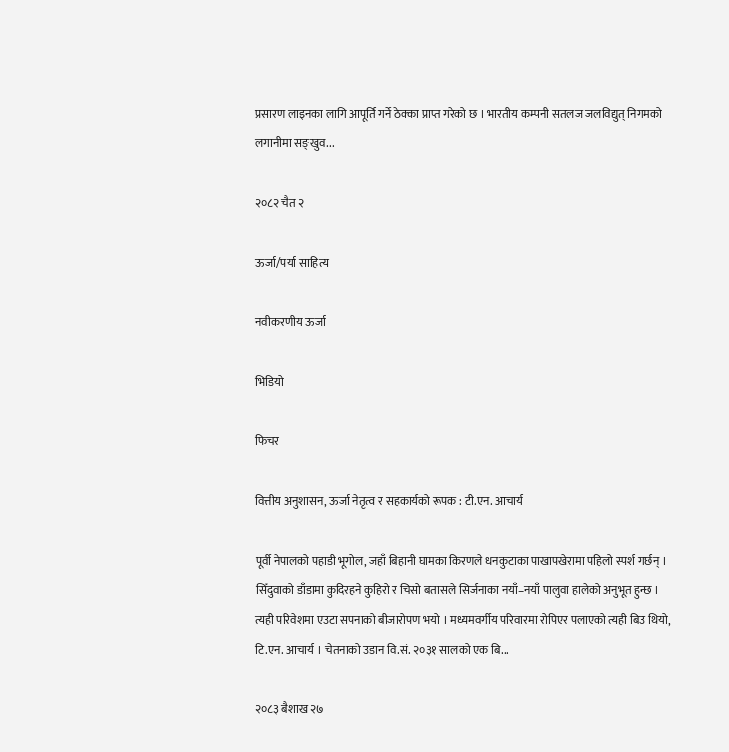प्रसारण लाइनका लागि आपूर्ति गर्ने ठेक्का प्राप्त गरेको छ । भारतीय कम्पनी सतलज जलविद्युत् निगमको लगानीमा सङ्खुव...

२०८२ चैत २

ऊर्जा/पर्या साहित्य

नवीकरणीय ऊर्जा

भिडियो

फिचर

वित्तीय अनुशासन, ऊर्जा नेतृत्व र सहकार्यको रूपक : टी.एन. आचार्य

पूर्वी नेपालको पहाडी भूगोल, जहाँ बिहानी घामका किरणले धनकुटाका पाखापखेरामा पहिलो स्पर्श गर्छन् । सिँदुवाको डाँडामा कुदिरहने कुहिरो र चिसो बतासले सिर्जनाका नयाँ–नयाँ पालुवा हालेको अनुभूत हुन्छ । त्यही परिवेशमा एउटा सपनाको बीजारोपण भयो । मध्यमवर्गीय परिवारमा रोपिएर पलाएको त्यही बिउ थियो, टि.एन. आचार्य । चेतनाको उडान वि.सं. २०३१ सालको एक बि...

२०८३ ब‌ैशाख २७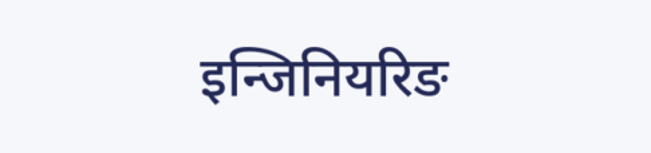इन्जिनियरिङ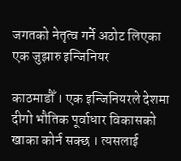जगतको नेतृत्व गर्ने अठोट लिएका एक जुझारु इन्जिनियर

काठमाडौँ । एक इन्जिनियरले देशमा दीगो भौतिक पूर्वाधार विकासको खाका कोर्न सक्छ । त्यसलाई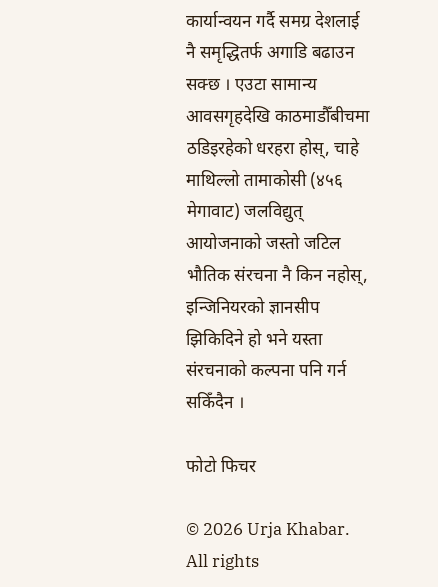कार्यान्वयन गर्दै समग्र देशलाई नै समृद्धितर्फ अगाडि बढाउन सक्छ । एउटा सामान्य आवसगृहदेखि काठमाडौँबीचमा ठडिइरहेको धरहरा होस्, चाहे माथिल्लो तामाकोसी (४५६ मेगावाट) जलविद्युत् आयोजनाको जस्तो जटिल भौतिक संरचना नै किन नहोस्, इन्जिनियरको ज्ञानसीप झिकिदिने हो भने यस्ता संरचनाको कल्पना पनि गर्न सकिँदैन ।

फोटो फिचर

© 2026 Urja Khabar. All rights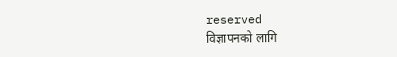reserved
विज्ञापनको लागि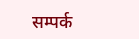सम्पर्क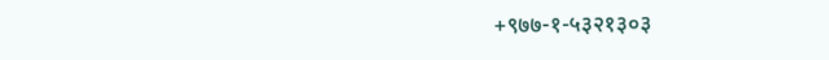+९७७-१-५३२१३०३